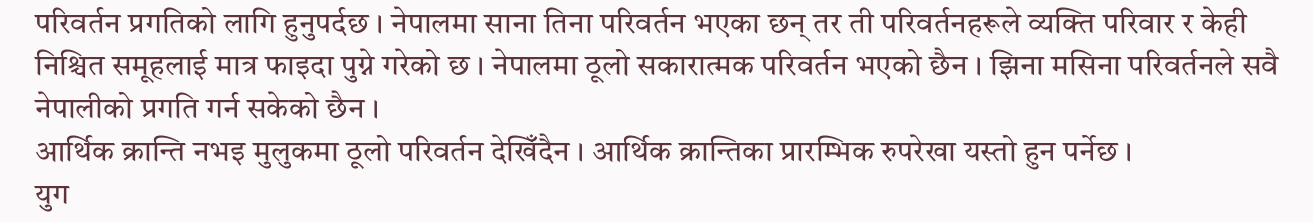परिवर्तन प्रगतिको लागि हुनुपर्दछ । नेपालमा साना तिना परिवर्तन भएका छन् तर ती परिवर्तनहरूले व्यक्ति परिवार र केही निश्चित समूहलाई मात्र फाइदा पुग्ने गरेको छ । नेपालमा ठूलो सकारात्मक परिवर्तन भएको छैन । झिना मसिना परिवर्तनले सवै नेपालीको प्रगति गर्न सकेको छैन ।
आर्थिक क्रान्ति नभइ मुलुकमा ठूलो परिवर्तन देखिँदैन । आर्थिक क्रान्तिका प्रारम्भिक रुपरेखा यस्तो हुन पर्नेछ ।
युग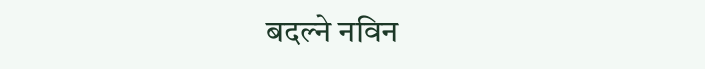बदल्ने नविन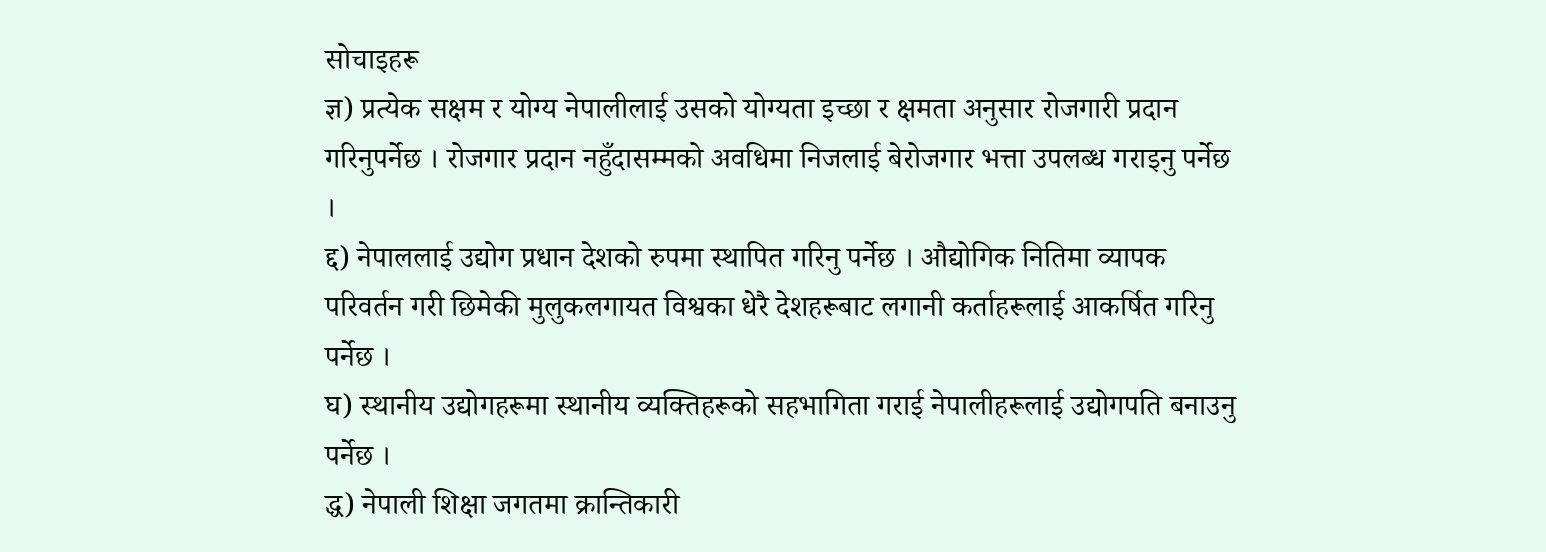सोचाइहरू
ज्ञ) प्रत्येक सक्षम र योग्य नेपालीलाई उसको योग्यता इच्छा र क्षमता अनुसार रोजगारी प्रदान गरिनुपर्नेछ । रोजगार प्रदान नहुँदासम्मको अवधिमा निजलाई बेरोजगार भत्ता उपलब्ध गराइनु पर्नेछ ।
द्द) नेपाललाई उद्योग प्रधान देशको रुपमा स्थापित गरिनु पर्नेछ । औद्योगिक नितिमा व्यापक परिवर्तन गरी छिमेकी मुलुकलगायत विश्वका धेरै देशहरूबाट लगानी कर्ताहरूलाई आकर्षित गरिनु पर्नेछ ।
घ) स्थानीय उद्योगहरूमा स्थानीय व्यक्तिहरूको सहभागिता गराई नेपालीहरूलाई उद्योगपति बनाउनु पर्नेछ ।
द्ध) नेपाली शिक्षा जगतमा क्रान्तिकारी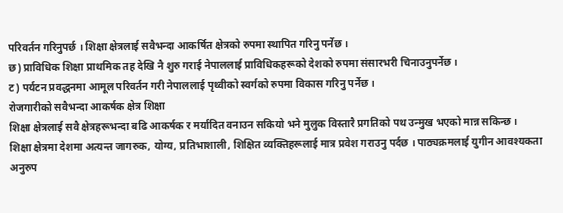परिवर्तन गरिनुपर्छ । शिक्षा क्षेत्रलाई सवैभन्दा आकर्षित क्षेत्रको रुपमा स्थापित गरिनु पर्नेछ ।
छ) प्राविधिक शिक्षा प्राथमिक तह देखि नै शुरु गराई नेपाललाई प्राविधिकहरूको देशको रुपमा संसारभरी चिनाउनुपर्नेछ ।
ट) पर्यटन प्रवद्धनमा आमूल परिवर्तन गरी नेपाललाई पृथ्वीको स्वर्गको रुपमा विकास गरिनु पर्नेछ ।
रोजगारीको सवैभन्दा आकर्षक क्षेत्र शिक्षा
शिक्षा क्षेत्रलाई सवै क्षेत्रहरूभन्दा बढि आकर्षक र मर्यादित वनाउन सकियो भने मुलुक विस्तारै प्रगतिको पथ उन्मुख भएको मान्न सकिन्छ ।
शिक्षा क्षेत्रमा देशमा अत्यन्त जागरुक, योग्य, प्रतिभाशाली, शिक्षित व्यक्तिहरूलाई मात्र प्रवेश गराउनु पर्दछ । पाठ्यक्रमलाई युगीन आवश्यकता अनुरुप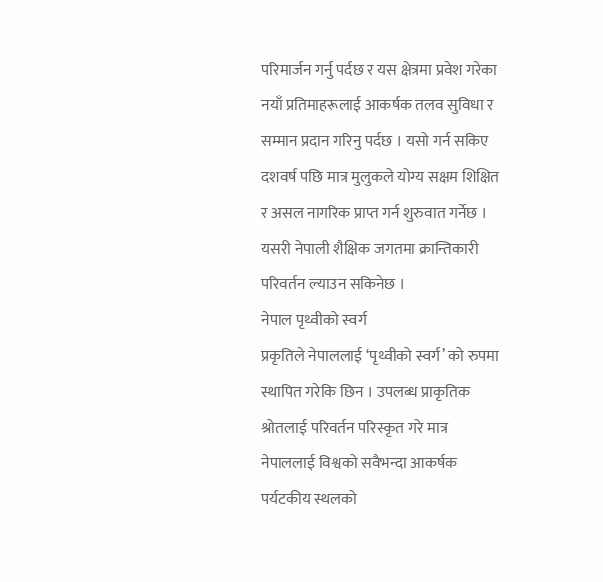परिमार्जन गर्नु पर्दछ र यस क्षेत्रमा प्रवेश गरेका नयाँ प्रतिमाहरूलाई आकर्षक तलव सुविधा र सम्मान प्रदान गरिनु पर्दछ । यसो गर्न सकिए दशवर्ष पछि मात्र मुलुकले योग्य सक्षम शिक्षित र असल नागरिक प्राप्त गर्न शुरुवात गर्नेछ । यसरी नेपाली शैक्षिक जगतमा क्रान्तिकारी परिवर्तन ल्याउन सकिनेछ ।
नेपाल पृथ्वीको स्वर्ग
प्रकृतिले नेपाललाई ‘पृथ्वीको स्वर्ग’ को रुपमा स्थापित गरेकि छिन । उपलब्ध प्राकृतिक श्रोतलाई परिवर्तन परिस्कृत गरे मात्र नेपाललाई विश्वको सवैभन्दा आकर्षक पर्यटकीय स्थलको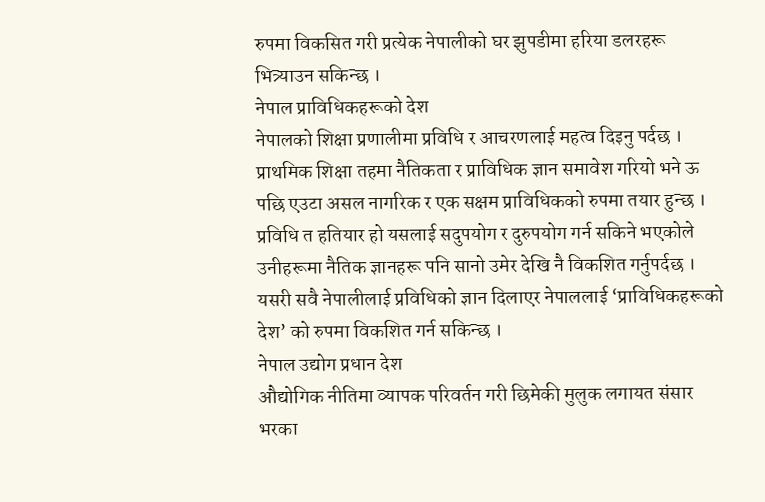रुपमा विकसित गरी प्रत्येक नेपालीको घर झुपडीमा हरिया डलरहरू भित्र्याउन सकिन्छ ।
नेपाल प्राविधिकहरूको देश
नेपालको शिक्षा प्रणालीमा प्रविधि र आचरणलाई महत्व दिइनु पर्दछ । प्राथमिक शिक्षा तहमा नैतिकता र प्राविधिक ज्ञान समावेश गरियो भने ऊ पछि एउटा असल नागरिक र एक सक्षम प्राविधिकको रुपमा तयार हुन्छ । प्रविधि त हतियार हो यसलाई सदुपयोग र दुरुपयोग गर्न सकिने भएकोले उनीहरूमा नैतिक ज्ञानहरू पनि सानो उमेर देखि नै विकशित गर्नुपर्दछ ।
यसरी सवै नेपालीलाई प्रविधिको ज्ञान दिलाएर नेपाललाई ‘प्राविधिकहरूको देश’ को रुपमा विकशित गर्न सकिन्छ ।
नेपाल उद्योग प्रधान देश
औद्योगिक नीतिमा व्यापक परिवर्तन गरी छिमेकी मुलुक लगायत संसार भरका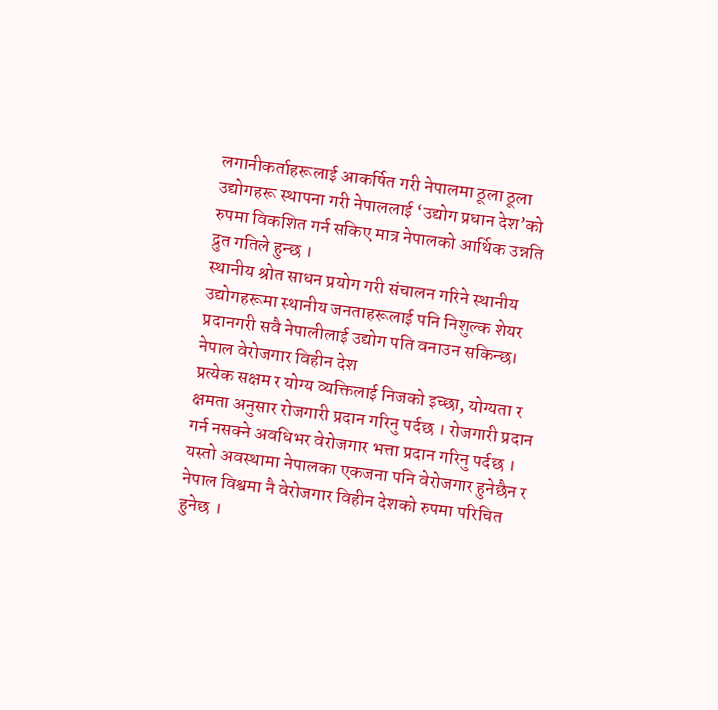लगानीकर्ताहरूलाई आकर्षित गरी नेपालमा ठूला ठूला उद्योगहरू स्थापना गरी नेपाललाई ‘उद्योग प्रधान देश’को रुपमा विकशित गर्न सकिए मात्र नेपालको आर्थिक उन्नति द्रुत गतिले हुन्छ ।
स्थानीय श्रोत साधन प्रयोग गरी संचालन गरिने स्थानीय उद्योगहरूमा स्थानीय जनताहरूलाई पनि निशुल्क शेयर प्रदानगरी सवै नेपालीलाई उद्योग पति वनाउन सकिन्छ।
नेपाल वेरोजगार विहीन देश
प्रत्येक सक्षम र योग्य व्यक्तिलाई निजको इच्छा, योग्यता र क्षमता अनुसार रोजगारी प्रदान गरिनु पर्दछ । रोजगारी प्रदान गर्न नसक्ने अवधिभर वेरोजगार भत्ता प्रदान गरिनु पर्दछ । यस्तो अवस्थामा नेपालका एकजना पनि वेरोजगार हुनेछैन र नेपाल विश्वमा नै वेरोजगार विहीन देशको रुपमा परिचित हुनेछ ।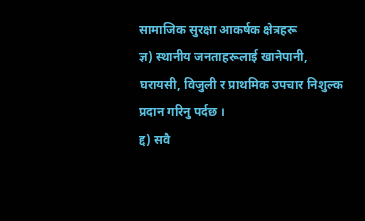सामाजिक सुरक्षा आकर्षक क्षेत्रहरू
ज्ञ) स्थानीय जनताहरूलाई खानेपानी, घरायसी, विजुली र प्राथमिक उपचार निशुल्क प्रदान गरिनु पर्दछ ।
द्द) सवै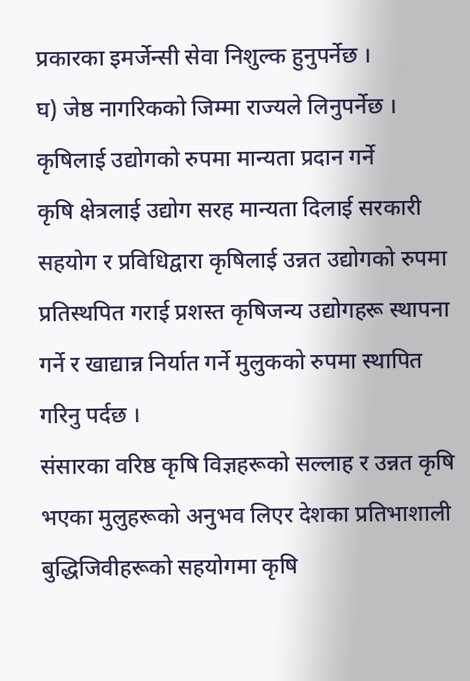प्रकारका इमर्जेन्सी सेवा निशुल्क हुनुपर्नेछ ।
घ) जेष्ठ नागरिकको जिम्मा राज्यले लिनुपर्नेछ ।
कृषिलाई उद्योगको रुपमा मान्यता प्रदान गर्ने
कृषि क्षेत्रलाई उद्योग सरह मान्यता दिलाई सरकारी सहयोग र प्रविधिद्वारा कृषिलाई उन्नत उद्योगको रुपमा प्रतिस्थपित गराई प्रशस्त कृषिजन्य उद्योगहरू स्थापना गर्ने र खाद्यान्न निर्यात गर्ने मुलुकको रुपमा स्थापित गरिनु पर्दछ ।
संसारका वरिष्ठ कृषि विज्ञहरूको सल्लाह र उन्नत कृषि भएका मुलुहरूको अनुभव लिएर देशका प्रतिभाशाली बुद्धिजिवीहरूको सहयोगमा कृषि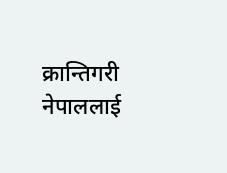क्रान्तिगरी नेपाललाई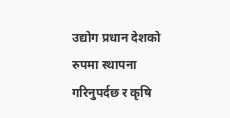उद्योग प्रधान देशको रुपमा स्थापना गरिनुपर्दछ र कृषि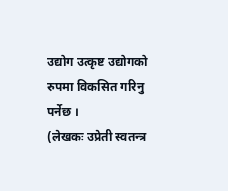उद्योग उत्कृष्ट उद्योगको रुपमा विकसित गरिनु पर्नेछ ।
(लेखकः उप्रेती स्वतन्त्र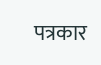पत्रकार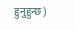हुनुहुन्छ)